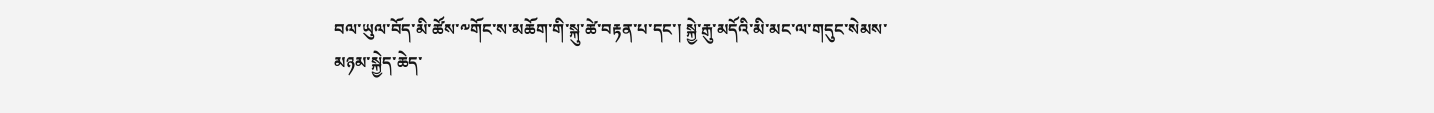བལ་ཡུལ་བོད་མི་ཚོས་༸གོང་ས་མཆོག་གི་སྐུ་ཚེ་བརྟན་པ་དང་། སྐྱེ་རྒུ་མདོའི་མི་མང་ལ་གདུང་སེམས་མཉམ་སྐྱེད་ཆེད་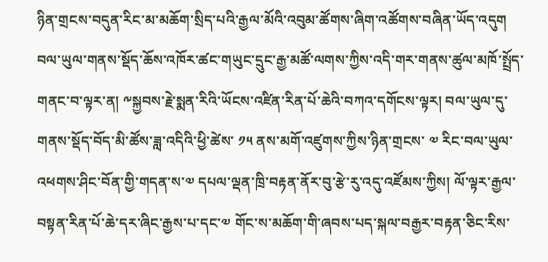ཉིན་གྲངས་བདུན་རིང་མ་མཆོག་སྲིད་པའི་རྒྱལ་མོའི་འབུམ་ཚོགས་ཞིག་འཚོགས་བཞིན་ཡོད་འདུག
བལ་ཡུལ་གནས་སྡོད་ཆོས་འཁོར་ཚང་གཡུང་དྲུང་རྒྱ་མཚོ་ལགས་ཀྱིས་འདི་གར་གནས་ཚུལ་མཁོ་སྤྲོད་གནང་བ་ལྟར་ན། ༸སྐྱབས་རྗེ་སྨན་རིའི་ཡོངས་འཛིན་རིན་པོ་ཆེའི་བཀའ་དགོངས་ལྟར། བལ་ཡུལ་དུ་གནས་སྡོད་བོད་མི་ཚོས་ཟླ་འདིའི་ཕྱི་ཚེས་ ༡༥ ནས་མགོ་འཛུགས་ཀྱིས་ཉིན་གྲངས་ ༧ རིང་བལ་ཡུལ་འཕགས་ཤིང་བོན་གྱི་གདན་ས་༧ དཔལ་ལྡན་ཁྲི་བརྟན་ནོར་བུ་རྩེ་རུ་འདུ་འཛོམས་ཀྱིས། ལོ་ལྟར་རྒྱལ་བསྟན་རིན་པོ་ཆེ་དར་ཞིང་རྒྱས་པ་དང་༧ གོང་ས་མཆོག་གི་ཞབས་པད་སྐལ་བརྒྱར་བརྟན་ཅིང་རིས་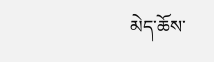མེད་ཆོས་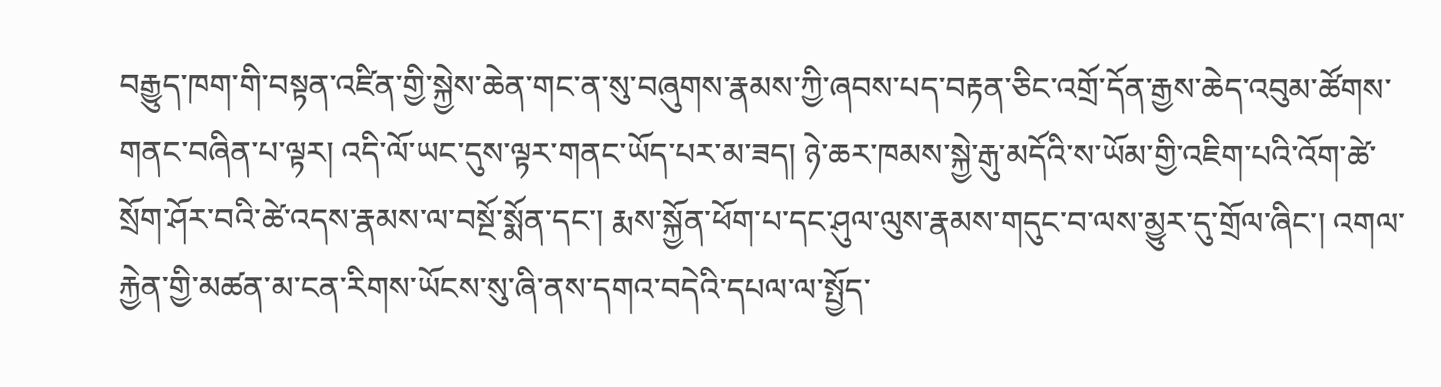བརྒྱུད་ཁག་གི་བསྟན་འཛིན་གྱི་སྐྱེས་ཆེན་གང་ན་སུ་བཞུགས་རྣམས་ཀྱི་ཞབས་པད་བརྟན་ཅིང་འགྲོ་དོན་རྒྱས་ཆེད་འབུམ་ཚོགས་གནང་བཞིན་པ་ལྟར། འདི་ལོ་ཡང་དུས་ལྟར་གནང་ཡོད་པར་མ་ཟད། ཉེ་ཆར་ཁམས་སྐྱེ་རྒུ་མདོའི་ས་ཡོམ་གྱི་འཇིག་པའི་འོག་ཚེ་སྲོག་ཤོར་བའི་ཚེ་འདས་རྣམས་ལ་བསྔོ་སྨོན་དང་། རྨས་སྐྱོན་ཕོག་པ་དང་ཤུལ་ལུས་རྣམས་གདུང་བ་ལས་མྱུར་དུ་གྲོལ་ཞིང་། འགལ་རྐྱེན་གྱི་མཚན་མ་ངན་རིགས་ཡོངས་སུ་ཞི་ནས་དགའ་བདེའི་དཔལ་ལ་སྤྱོད་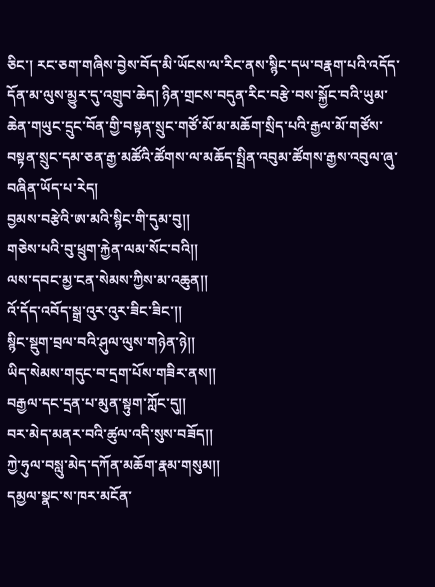ཅིང་། རང་ཅག་གཞིས་བྱེས་བོད་མི་ཡོངས་ལ་རིང་ནས་སྙིང་དཡ་བརྣག་པའི་འདོད་དོན་མ་ལུས་མྱུར་དུ་འགྲུབ་ཆེད། ཉིན་གྲངས་བདུན་རིང་བརྩེ་བས་སྐྱོང་བའི་ཡུམ་ཆེན་གཡུང་དྲུང་བོན་གྱི་བསྟན་སྲུང་གཙོ་མོ་མ་མཆོག་སྲིད་པའི་རྒྱལ་མོ་གཙོས་བསྟན་སྲུང་དམ་ཅན་རྒྱ་མཚོའི་ཚོགས་ལ་མཆོད་སྤྲིན་འབུམ་ཚོགས་རྒྱས་འབུལ་ཞུ་བཞིན་ཡོད་པ་རེད།
བྱམས་བརྩེའི་ཨ་མའི་སྙིང་གི་དུམ་བུ།།
གཅེས་པའི་བུ་ཕྲུག་རྐྱེན་ལམ་སོང་བའི།།
ལས་དབང་མྱ་ངན་སེམས་ཀྱིས་མ་འཆུན།།
འོ་དོད་འབོད་སྒྲ་འུར་འུར་ཟིང་ཟིང་།།
སྙིང་སྡུག་བྲལ་བའི་ཤུལ་ལུས་གཉེན་ཉེ།།
ཡིད་སེམས་གདུང་བ་དྲག་པོས་གཟིར་ནས།།
བརྒྱལ་དང་དྲན་པ་མུན་སྟུག་ཀློང་དུ།།
བར་མེད་མནར་བའི་ཚུལ་འདི་སུས་བཟོད།།
ཀྱེ་ཧུལ་བསླུ་མེད་དཀོན་མཆོག་རྣམ་གསུམ།།
དམྱལ་སྣང་ས་ཁར་མངོན་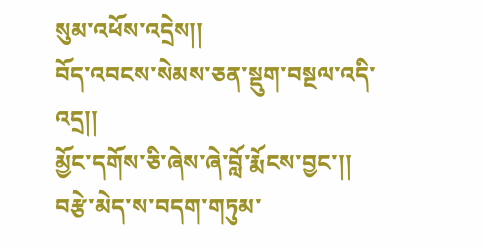སུམ་འཕོས་འདྲེས།།
བོད་འབངས་སེམས་ཅན་སྡུག་བསྔལ་འདི་འདྲ།།
མྱོང་དགོས་ཅི་ཞེས་ཞེ་བློ་རྨོངས་བྱང་།།
བརྩེ་མེད་ས་བདག་གཏུམ་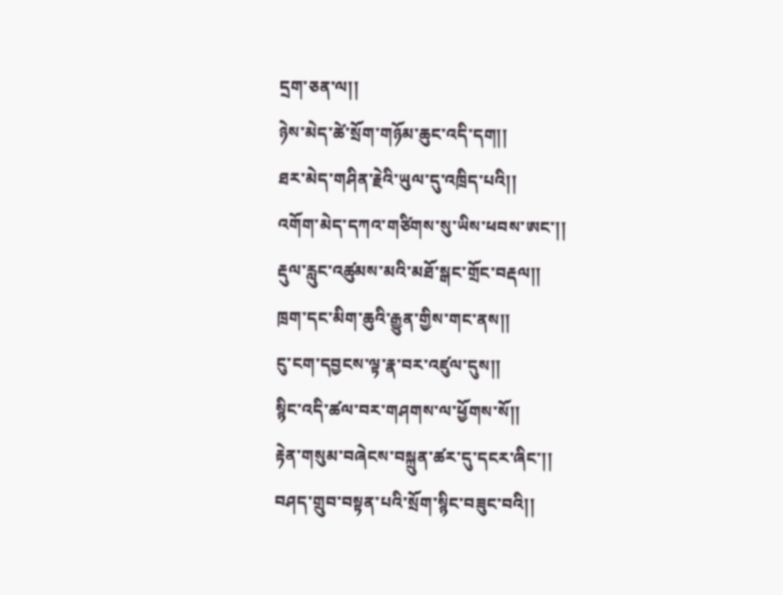དྲག་ཅན་ལ།།
ཉེས་མེད་ཚེ་སྲོག་གཉོམ་ཆུང་འདི་དག།།
ཐར་མེད་གཤིན་རྗེའི་ཡུལ་དུ་འཁྲིད་པའི།།
འགོག་མེད་དཀའ་གཙིགས་སུ་ཡིས་ཕབས་ཨང་།།
རྡུལ་རླུང་འཚུམས་མའི་མཐོ་སྒང་གྲོང་བརྡལ།།
ཁྲག་དང་མིག་ཆུའི་རྒྱུན་གྱིས་གང་ནས།།
ངུ་ངག་དབྱངས་ལྟ་རྣ་བར་འཛུལ་དུས།།
སྙིང་འདི་ཚལ་བར་གཤགས་ལ་ཕྱོགས་སོ།།
རྟེན་གསུམ་བཞེངས་བསྐྲུན་ཚར་དུ་དངར་ཞིང་།།
བཤད་གྲུབ་བསྟན་པའི་སྲོག་སྙིང་བཟུང་བའི།།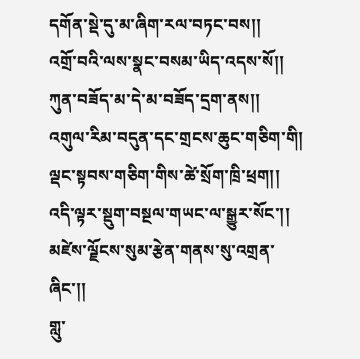དགོན་སྡེ་དུ་མ་ཞིག་རལ་བཏང་བས།།
འགྲོ་བའི་ལས་སྣང་བསམ་ཡིད་འདས་སོ།།
ཀུན་བཟོད་མ་དེ་མ་བཟོད་དྲག་ནས།།
འགུལ་རིམ་བདུན་དང་གྲངས་ཆུང་གཅིག་གི།
ལྡང་སྟབས་གཅིག་གིས་ཚེ་སྲོག་ཁྲི་ཕྲག།།
འདི་ལྟར་སྡུག་བསྔལ་གཡང་ལ་སྒྱུར་སོང་།།
མཛེས་ལྗོངས་སུམ་རྩེན་གནས་སུ་འགྲན་ཞིང་།།
གླུ་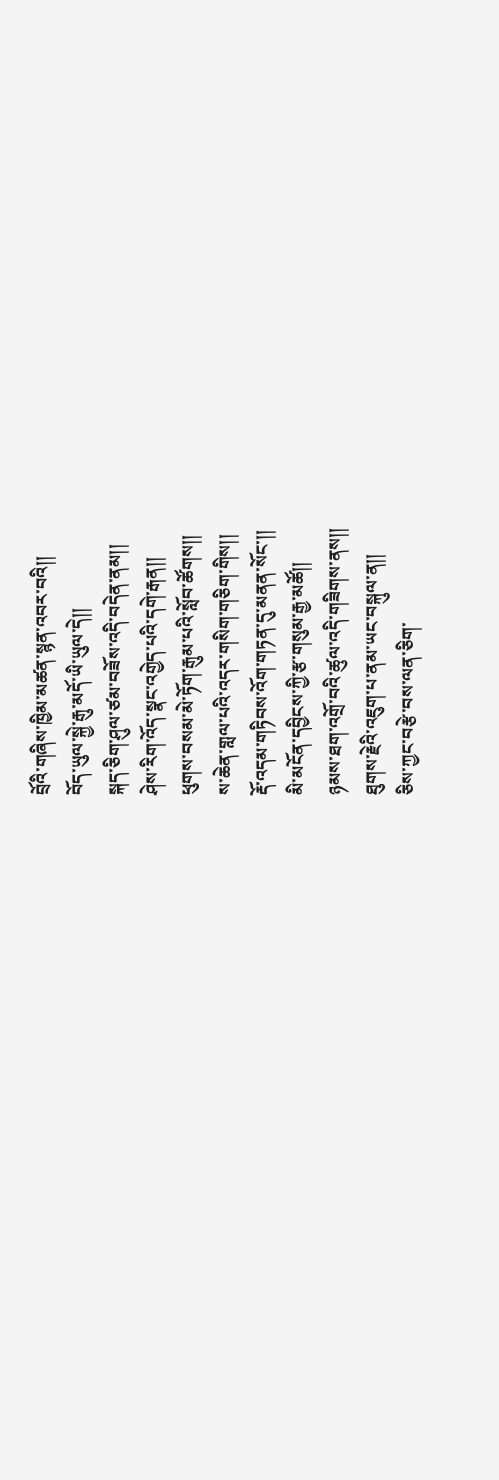བྲོའི་གཞིས་ཁྱིམ་མཚན་སྙན་འབར་བའི།།
བོད་ཡུལ་སྐྱེ་རྒུ་མདོ་ཡི་ཡུལ་དེ།།
སྐད་ཅིག་ཤུལ་ཙམ་བཟོས་འདི་བདེན་ནམ།།
ཤེས་རིག་འོད་སྣང་འགྱེད་པའི་དགེ་རྒན།།
ཕུགས་བསམ་མེ་ཏོག་རྒུམ་པའི་སློབ་ཚོགས།།
ས་ཆེན་གླལ་པའི་འདར་གསིག་གཅིག་གིས།།
རྡོ་འདམ་གཏིབས་འོག་གཏན་དུ་མནན་སོང་།།
མི་མངོན་དབྱིངས་ཀྱི་རྩ་གསུམ་རྒྱ་མཚོ།།
ཉམས་ཐག་འགྲོ་བའི་ཚུལ་འདི་གཟིགས་ནས།།
ཐུགས་རྗེའི་འཇུག་པ་ནམ་ཡང་བསྐུལ་ན།།
ཅིས་ཀྱང་བརྩེ་བས་ལན་ཅིག་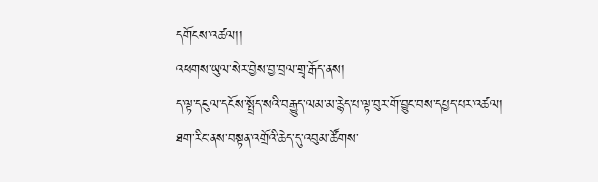དགོངས་འཚལ།།
འཕགས་ཡུལ་སེར་བྱེས་བྱ་བྲལ་གྲྭ་རྒོད་ནས།
ད་ལྟ་དངུལ་དངོས་སྤྲོད་སའི་བརྒྱུད་ལམ་མ་རྙེད་པ་ལྟ་བུར་གོ་བྱུང་བས་དཔྱད་པར་འཚལ།
ཐག་རིང་ནས་བསྟན་འགྲོའི་ཆེད་དུ་འབུམ་ཚོགས་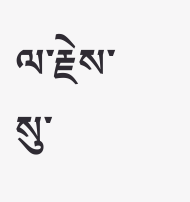ལ་རྗེས་སུ་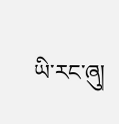ཡི་རང་ཞུ།